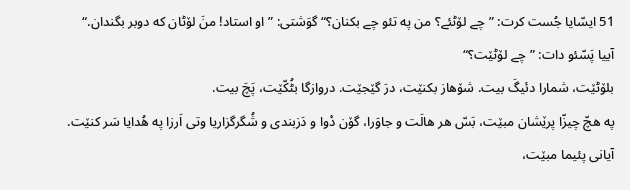51 ایسّایا جُست کرت: ”چے لۆٹئے؟ من په تئو چے بکنان؟“ گوَشتی: ”او استاد! منَ لۆٹان که دوبر بگندان.“
آییا پَسّئو دات: ”چے لۆٹێت؟“
بلۆٹێت، شمارا دئیگَ بیت. شۆهاز بکنێت، درَ گێجێت. دروازگا بٹُکّێت، پَچَ بیت.
په هچّ چیزّا پرێشان مبێت، بَسّ هر هالَت و جاوَرا، گۆن دْوا و دَزبندی و شُگرگزاریا وتی اَرزا په هُدایا سَر کنێت.
آیانی پئیما مبێت،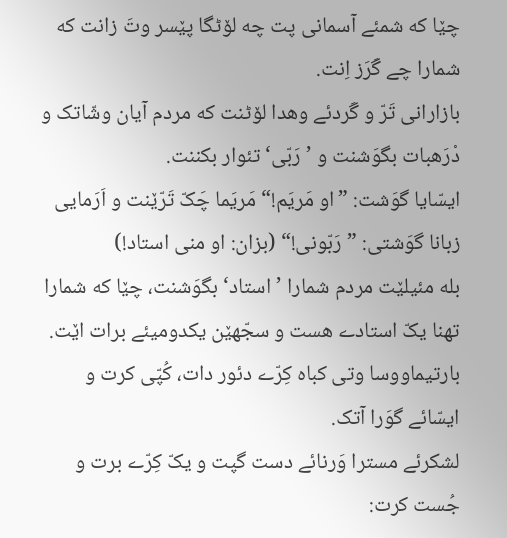چێا که شمئے آسمانی پت چه لۆٹگا پێسر وتَ زانت که شمارا چے گَرَز اِنت.
بازارانی تَرّ و گَردئے وهدا لۆٹنت که مردم آیان وشّاتک و دْرَهبات بگوَشنت و ’رَبّی‘ تئوار بکننت.
ایسّایا گوَشت: ”او مَریَم!“ مَریَما چَکّ تَرّێنت و اَرَمایی زبانا گوَشتی: ”رَبّونی!“ (بزان: او منی استاد!)
بله مئیلێت مردم شمارا ’استاد‘ بگوَشنت، چێا که شمارا تهنا یکّ استادے هست و سجّهێن یکدومیئے برات اێت.
بارتیماووسا وتی کباه کِرّے دئور دات، کُپّی کرت و ایسّائے گوَرا آتک.
لشکرئے مسترا وَرنائے دست گپت و یکّ کِرّے برت و جُست کرت: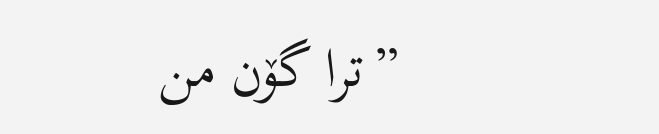”ترا گۆن من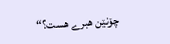چۆنێن هبرے هست؟“